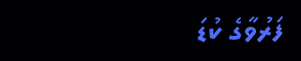ފަރުވާގެ ކުޑަ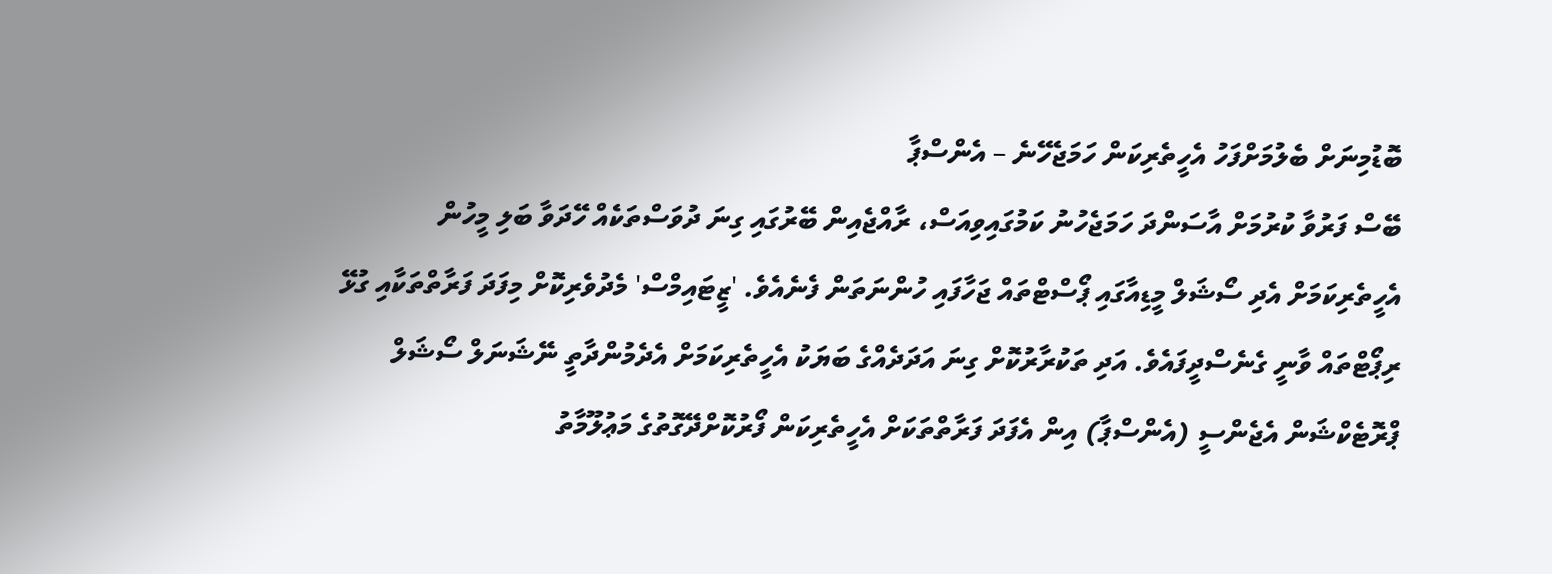ބޮޑުމިނަށް ބެލުމަށްފަހު އެހީތެރިކަން ހަމަޖެހޭނެ – އެންސްޕާ
ބޭސް ފަރުވާ ކުރުމަށް އާސަންދަ ހަމަޖެހުނު ކަމުގައިވިއަސް، ރާއްޖެއިން ބޭރުގައި ގިނަ ދުވަސްތަކެއް ހޭދަވާ ބަލި މީހުން އެހީތެރިކަމަށް އެދި ސޯޝަލް މީޑިއާގައި ޕޯސްޓްތައް ޖަހާފައި ހުންނަތަން ފެނެއެވެ. 'ޒީޓައިމްސް' މެދުވެރިކޮށް މިފަދަ ފަރާތްތަކާއި ގުޅޭ ރިޕޯޓްތައް ވާނީ ގެނެސްދީފައެވެ. އަދި ތަކުރާރުކޮށް ގިނަ އަދަދެއްގެ ބަޔަކު އެހީތެރިކަމަށް އެދެމުންދާތީ ނޭޝަނަލް ސޯޝަލް ޕްރޮޓެކްޝަން އެޖެންސީ (އެންސްޕާ) އިން އެފަދަ ފަރާތްތަކަށް އެހީތެރިކަން ފޯރުކޮށްދޭގޮތުގެ މަޢުލޫމާތު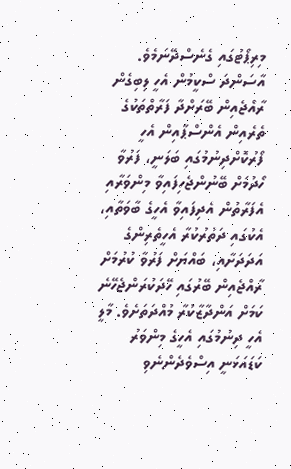މިރިޕޯޓުގައި ގެނެސްދޭނަމެވެ.
އާސަންދަ ސްކީމުން އެހީ ލިބިގެން ރާއްޖެއިން ބޭރަށްދާ ފަރާތްތަކުގެ ތެރެއިން އެންސްޕާއިން އެހީ ފޯރުކޮށްދިނުމުގައި ބަލަނީ، ފަރުވާ ހޯދުމަށް ބޭނުންޖެހިފައިވާ މިންވަރާއި އެފަރާތުން އެދިފައިވާ އެހީގެ ބާވަތާއި، އެކުގައި ދަތުރުކުރާ އެހީތެރިންގެ އަދަދަށާއި، ބައްޔަށް ފަރުވާ ކުރުމަށް ރާއްޖެއިން ބޭރުގައި ހޭދަކުރަންޖެހޭނެ ކަމަށް އަންދާޒާކުރާ މުއްދަތަށެވެ. މާލީ އެހީ ދިނުމުގައި އެހީގެ މިންވަރު ކަޑައަޅަނީ އިސްވެދެންނެވި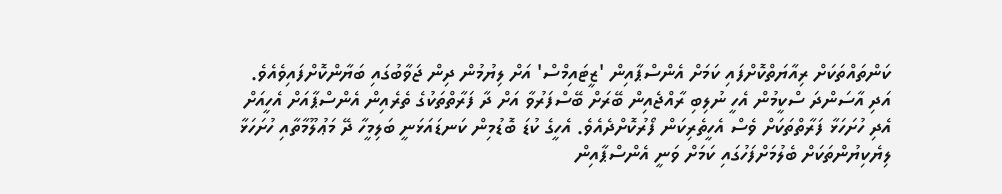ކަންތައްތަކަށް ރިއާޔަތްކޮށްފައި ކަމަށް އެންސްޕާއިން 'ޒީޓައިމްސް' އަށް ލިޔުމުން ދިން ޖަވާބުގައި ބަޔާންކޮށްފައިވެއެވެ.
އަދި އާސަންދަ ސްކީމުން އެހީ ނުލިބި ރާއްޖެއިން ބޭރަށް ބޭސްފަރުވާ އަށް ދާ ފަރާތްތަކުގެ ތެރެއިން އެންސްޕާއަށް އެހީއަށް އެދި ހުށަހަޅާ ފަރާތްތަކަށް ވެސް އެހީތެރިކަން ފޯރުކޮށްދެއެވެ. އެހީގެ ކުޑަ ބޮޑުމިން ކަނޑައަޅަނީ ބަލިމީހާ ދޭ މަޢުލޫމާތާއި ހުށަހަޅާ ލިޔެކިޔުންތަކަށް ބެލުމަށްފަހުގައި ކަމަށް ވަނީ އެންސްޕާއިން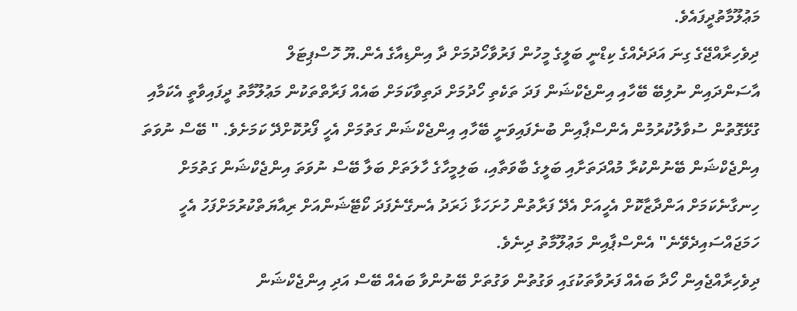މަޢުލޫމާތުދީފައެވެ.
ދިވެހިރާއްޖޭގެ ގިނަ އަދަދެއްގެ ކިޑްނީ ބަލީގެ މީހުން ފަރުވާހޯދުމަށް ދާ އިންޑިއާގެ އެން.ޔޫ ހޮސްޕިޓަލް
އާސަންދައިން ނުލިބޭ ބޭހާއި އިންޖެކްޝަން ފަދަ ތަކެތި ހޯދުމަށް ދަތިވާކަމަށް ބައެއް ފަރާތްތަކުން މަޢުލޫމާތު ދީފައިވާތީ އެކަމާއި ގުޅޭގޮތުން ސުވާލުކުރުމުން އެންސްޕާއިން ބުނެފައިވަނީ ބޭހާއި އިންޖެކްޝަން ގަތުމަށް އެހީ ފޯރުކޮށްދޭ ކަމަށެވެ. " ބޭސް ނުވަތަ އިންޖެކްޝަން ބޭނުންކުރާ މުއްދަތަށާއި ބަލީގެ ބާވަތާއި، ބަލިމީހާގެ ހާލަތަށް ބަލާ ބޭސް ނުވަތަ އިންޖެކްޝަން ގަތުމަށް ހިނގާނެކަމަށް އަންދާޒާކޮށް އެހީއަށް އެދޭ ފަރާތުން ހުށަހަޅާ ޚަރަދު އެނގޭނެފަދަ ކޯޓޭޝަންއަށް ރިއާޔަތްކުރުމަށްފަހު އެހީ ހަމަޖައްސައިދެވޭނެ" އެންސްޕާއިން މަޢުލޫމާތު ދިނެވެ.
ދިވެހިރާއްޖެއިން ހޯދާ ބައެއް ފަރުވާތަކުގައި ވަގުތުން ވަގުތަށް ބޭނުންވާ ބައެއް ބޭސް އަދި އިންޖެކްޝަން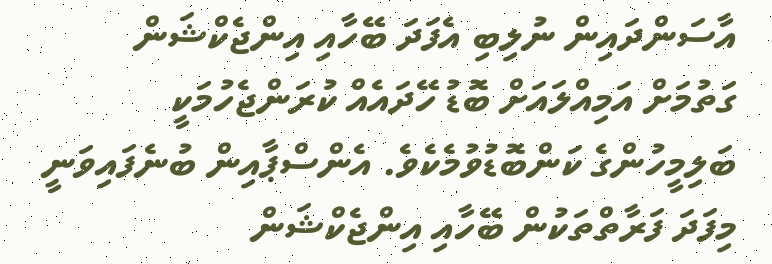އާސަންދައިން ނުލިބި އެފަދަ ބޭހާއި އިންޖެކްޝަން ގަތުމަށް އަމިއްލައަށް ބޮޑު ހޭދައެއް ކުރަންޖެހުމަކީ ބަލިމީހުންގެ ކަންބޮޑުވުމެކެވެ. އެންސްޕާއިން ބުނެފައިވަނީ މިފަދަ ފަރާތްތަކުން ބޭހާއި އިންޖެކްޝަން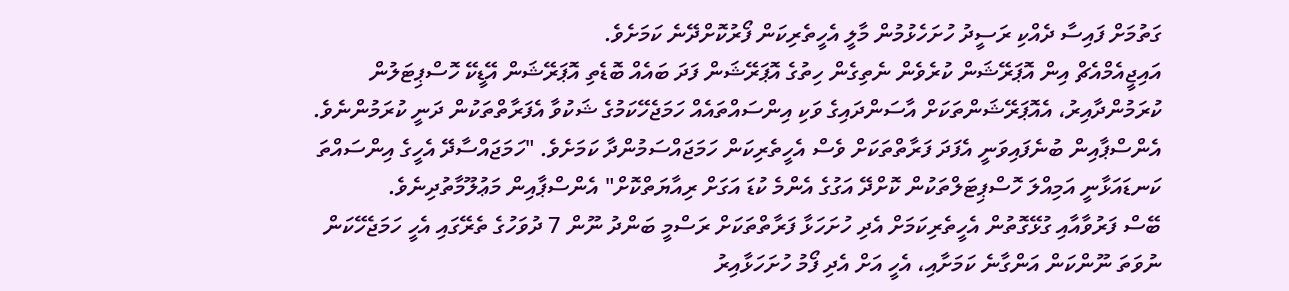ގަތުމަށް ފައިސާ ދެއްކި ރަސީދު ހުށަހެޅުމުން މާލީ އެހީތެރިކަން ފޯރުކޮށްދޭނެ ކަމަށެވެ.
އައިޖީއެމްއެޗް އިން އޮޕަރޭޝަން ކުރެވެން ނެތިގެން ހިތުގެ އޮޕަރޭޝަން ފަދަ ބައެއް ބޮޑެތި އޮޕަރޭޝަން އޭޑީކޭ ހޮސްޕިޓަލުން ކުރަމުންދާއިރު، އެއޮޕަރޭޝަންތަކަށް އާސަންދައިގެ ވަކި އިންސައްތައެއް ހަމަޖެހޭކަމުގެ ޝަކުވާ އެފަރާތްތަކުން ދަނީ ކުރަމުންނެވެ. އެންސްޕާއިން ބުނެފައިވަނީ އެފަދަ ފަރާތްތަކަށް ވެސް އެހީތެރިކަން ހަމަޖައްސަމުންދާ ކަމަށެވެ. "ހަމަޖައްސާދޭ އެހީގެ އިންސައްތަ ކަނޑައަޅާނީ އަމިއްލަ ހޮސްޕިޓަލްތަކުން ކޮށްދޭ އަގުގެ އެންމެ ކުޑަ އަގަށް ރިއާޔަތްކޮށް" އެންސްޕާއިން މަޢުލޫމާތުދިނެވެ.
ބޭސް ފަރުވާއާއި ގުޅޭގޮތުން އެހީތެރިކަމަށް އެދި ހުށަހަޅާ ފަރާތްތަކަށް ރަސްމީ ބަންދު ނޫން 7 ދުވަހުގެ ތެރޭގައި އެހީ ހަމަޖެހޭކަން ނުވަތަ ނޫންކަން އަންގާނެ ކަމަށާއި، އެހީ އަށް އެދި ފޯމު ހުށަހަޅާއިރު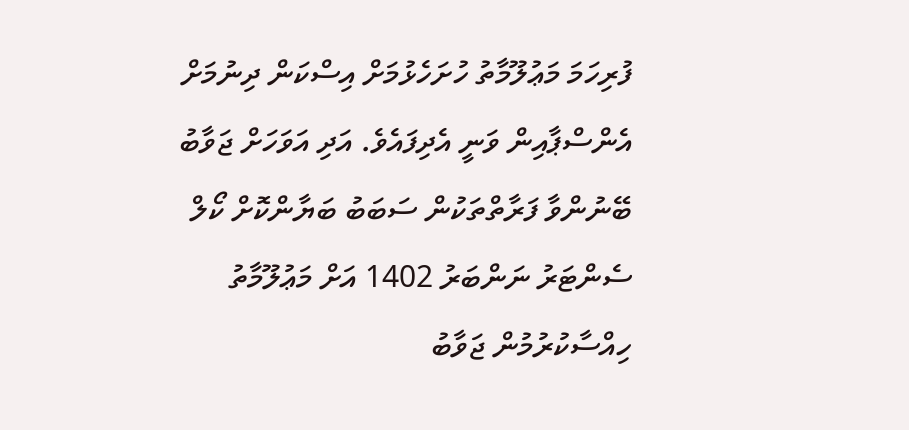ފުރިހަމަ މަޢުލޫމާތު ހުށަހެޅުމަށް އިސްކަން ދިނުމަށް އެންސްޕާއިން ވަނީ އެދިފައެވެ. އަދި އަވަހަށް ޖަވާބު ބޭނުންވާ ފަރާތްތަކުން ސަބަބު ބަޔާންކޮށް ކޯލް ސެންޓަރު ނަންބަރު 1402 އަށް މަޢުލޫމާތު ހިއްސާކުރުމުން ޖަވާބު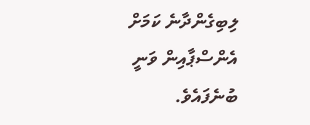ލިބިގެންދާނެ ކަމަށް އެންސްޕާއިން ވަނީ ބުނެފައެވެ.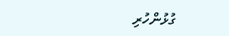ގުޅުންހުރި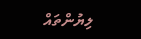ލިޔުންތައް